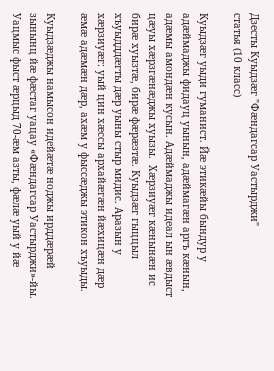Дзесты Куыдзæг "Фæндагсар Уастырджи"
статья (10 класс)

Куыдзæг уыди гуманист. Йæ этикæйы бындур у адæймаджы фидауц уынын, адæймагæн аргъ кæнын, адæмы амондæн кусын. Адæймаджы идеал ын æвдыст цæуы хæрзгæнæджы хуызы.  Хæрзиуæг кæнынæн ис бирæ хуызтæ, бирæ фæрæзтæ. Куыдзæг гыццыл хъуыдддæгты дæр уыны стыр мидис. Аразын у хæрзиуæг: уый цин хæссы архайæгæн йæхицæн дæр æмæ адæмæн дæр, ахæм у фыссæджы этикон хъуыды.

Куыдзæджы намысон идейæтæ ноджы ирддæрæй зынынц йæ фæстаг уацау «Фæндагсар Уастырджи»-йы. Уацмыс фыст æрцыд 70-æм азты, фæлæ уый у йæ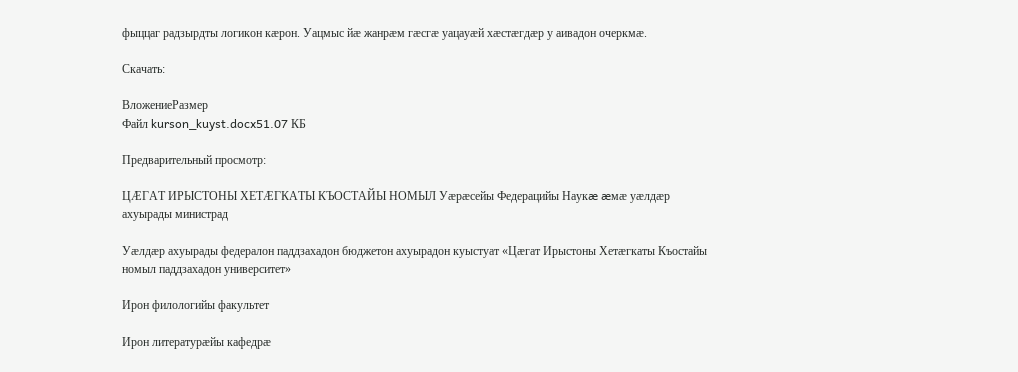фыццаг радзырдты логикон кæрон. Уацмыс йæ жанрæм гæсгæ уацауæй хæстæгдæр у аивадон очеркмæ.

Скачать:

ВложениеРазмер
Файл kurson_kuyst.docx51.07 КБ

Предварительный просмотр:

ЦÆГАТ ИРЫСТОНЫ ХЕТÆГКАТЫ КЪОСТАЙЫ НОМЫЛ Уæрæсейы Федерацийы Наукæ æмæ уæлдæр ахуырады министрад

Уæлдæр ахуырады федералон паддзахадон бюджетон ахуырадон куыстуат «Цæгат Ирыстоны Хетæгкаты Къостайы номыл паддзахадон университет»

Ирон филологийы факультет

Ирон литературæйы кафедрæ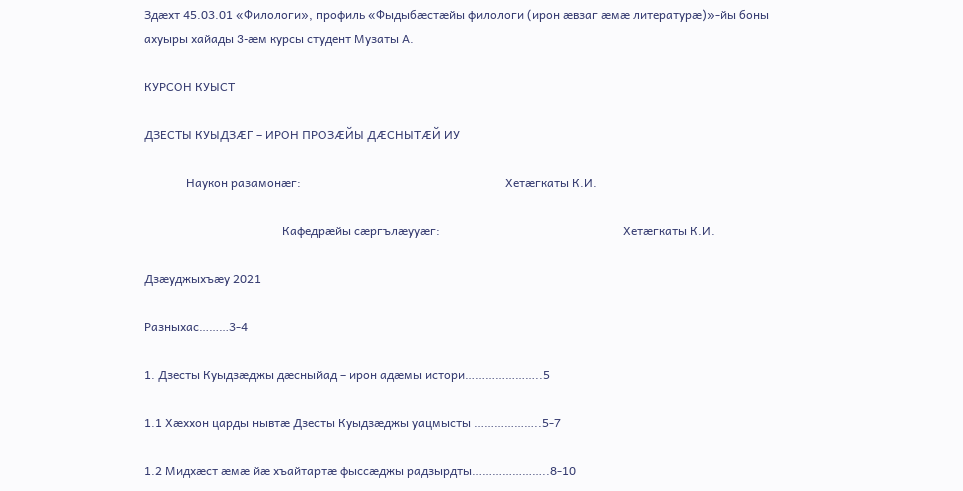Здæхт 45.03.01 «Филологи», профиль «Фыдыбæстæйы филологи (ирон æвзаг æмæ литературæ)»-йы боны ахуыры хайады 3-æм курсы студент Музаты А.

КУРСОН КУЫСТ

ДЗЕСТЫ КУЫДЗÆГ – ИРОН ПРОЗÆЙЫ ДÆСНЫТÆЙ ИУ

              Наукон разамонæг:                                                                    Хетӕгкаты К.И.

                                              Кафедрæйы сæргълæууæг:                                                             Хетӕгкаты К.И.

Дзæуджыхъæу 2021

Разныхас………3-4

1. Дзесты Куыдзæджы дæсныйад – ирон адæмы истори…………………..5

1.1 Хӕххон царды нывтӕ Дзесты Куыдзæджы уацмысты ………………..5-7

1.2 Мидхӕст ӕмӕ йӕ хъайтартӕ фыссӕджы радзырдты…………………..8-10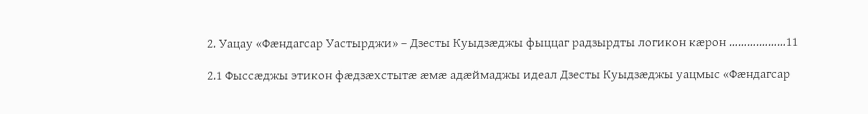2. Уацау «Фæндагсар Уастырджи» – Дзесты Куыдзæджы фыццаг радзырдты логикон кӕрон ……….………11

2.1 Фыссæджы этикон фæдзæхстытæ ӕмӕ адӕймаджы идеал Дзесты Куыдзæджы уацмыс «Фæндагсар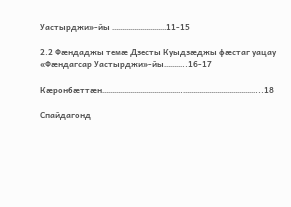Уастырджи»-йы ………………………11-15

2.2 Фӕндаджы темӕ Дзесты Куыдзӕджы фӕстаг уацау «Фæндагсар Уастырджи»-йы………..16-17

Кæронбæттæн………………………………….………………………………...18

Спайдагонд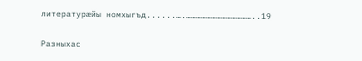литературæйы номхыгъд......….…………………………………..19

Разныхас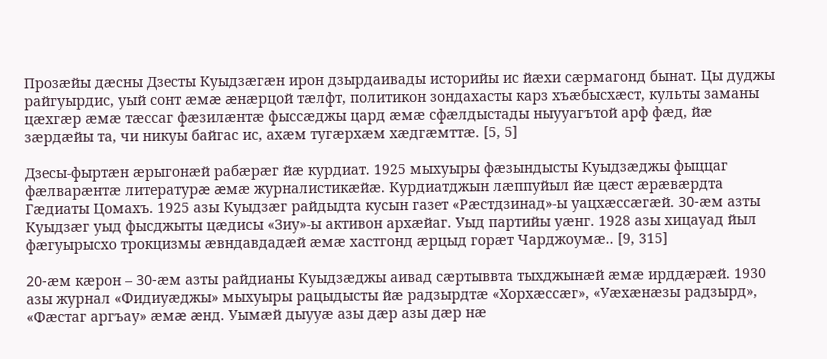Прозæйы дæсны Дзесты Куыдзæгæн ирон дзырдаивады историйы ис йæхи сæрмагонд бынат. Цы дуджы райгуырдис, уый сонт æмæ æнæрцой тæлфт, политикон зондахасты карз хъæбысхæст, культы заманы цæхгæр æмæ тæссаг фæзилæнтæ фыссæджы цард æмæ сфæлдыстады ныууагътой арф фæд, йæ зæрдæйы та, чи никуы байгас ис, ахæм тугæрхæм хæдгæмттæ. [5, 5]

Дзесы-фыртæн æрыгонæй рабæрæг йæ курдиат. 1925 мыхуыры фæзындысты Куыдзæджы фыццаг фæлварæнтæ литературæ æмæ журналистикæйæ. Курдиатджын лæппуйыл йæ цæст æрæвæрдта Гæдиаты Цомахъ. 1925 азы Куыдзæг райдыдта кусын газет «Рæстдзинад»-ы уацхæссæгæй. 30-æм азты Куыдзæг уыд фысджыты цæдисы «Зиу»-ы активон архæйаг. Уыд партийы уæнг. 1928 азы хицауад йыл фæгуырысхо трокцизмы æвндавдадæй æмæ хастгонд æрцыд горæт Чарджоумæ.. [9, 315]

20-æм кæрон – 30-æм азты райдианы Куыдзæджы аивад сæртыввта тыхджынæй æмæ ирддæрæй. 1930 азы журнал «Фидиуæджы» мыхуыры рацыдысты йæ радзырдтæ «Хорхæссæг», «Уæхæнæзы радзырд», «Фæстаг аргъау» æмæ æнд. Уымæй дыууæ азы дæр азы дæр нæ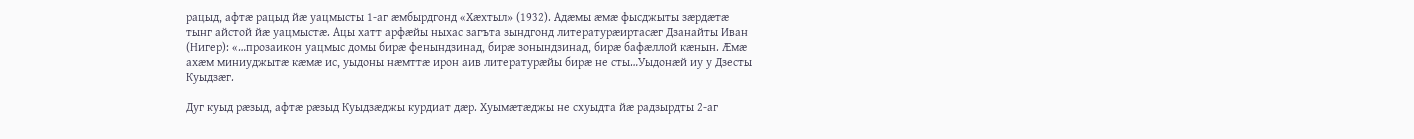рацыд, афтæ рацыд йæ уацмысты 1-аг æмбырдгонд «Хæхтыл» (1932). Адæмы æмæ фысджыты зæрдæтæ тынг айстой йæ уацмыстæ. Ацы хатт арфæйы ныхас загъта зындгонд литературæиртасæг Дзанайты Иван (Нигер): «…прозаикон уацмыс домы бирæ фенындзинад, бирæ зонындзинад, бирæ бафæллой кæнын. Æмæ ахæм миниуджытæ кæмæ ис, уыдоны нæмттæ ирон аив литературæйы бирæ не сты…Уыдонæй иу у Дзесты Куыдзæг.

Дуг куыд рæзыд, афтæ рæзыд Куыдзæджы курдиат дæр. Хуымæтæджы не схуыдта йæ радзырдты 2-аг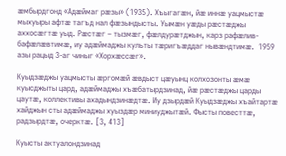æмбырдгонд «Адæймаг рæзы» (1935). Хъыгагæн, йæ иннæ уацмыстæ мыхуыры афтæ тагъд нал фæзындысты. Уымæн уæды рæстæджы аххосæгтæ уыд. Рæстæг – тызмæг, фæлдурæтджын, карз рафæлив-бафæлæвтимæ, иу адæймаджы культы тæригъæддаг нывæндтимæ.  1959 азы рацыд 3-аг чиныг «Хорхæссæг».

Куыдзæджы уацмысты æргомæй æвдыст цæуынц колхозонты æмæ куысджыты цард, адæймаджы хъæбатырдзинад, йæ рæстæджы царды цаутæ, коллективы ахадындзинæдтæ. Иу дзырдæй Куыдзæджы хъайтартæ хайджын сты адæймаджы хуыздæр миниуджытæй. Фысты повесттæ, радзырдтæ, очерктæ. [3, 413]

Куысты актуалондзинад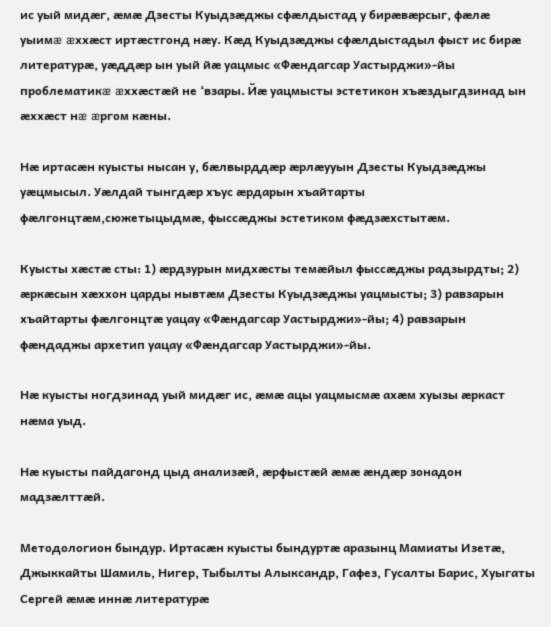ис уый мидæг, æмæ Дзесты Куыдзæджы сфæлдыстад у бирæвæрсыг, фæлæ уыимæ æххæст иртæстгонд нæу. Кæд Куыдзæджы сфæлдыстадыл фыст ис бирæ литературæ, уæддæр ын уый йæ уацмыс «Фæндагсар Уастырджи»-йы проблематикæ æххæстæй не ‘взары. Йæ уацмысты эстетикон хъæздыгдзинад ын æххæст нæ æргом кæны.

Нæ иртасæн куысты нысан у, бæлвырддæр æрлæууын Дзесты Куыдзæджы уæцмысыл. Уæлдай тынгдæр хъус æрдарын хъайтарты фæлгонцтæм,сюжетыцыдмæ, фыссæджы эстетиком фæдзæхстытæм.

Куысты хæстæ сты: 1) æрдзурын мидхӕсты темæйыл фыссӕджы радзырдты; 2) æркæсын хӕххон царды нывтӕм Дзесты Куыдзæджы уацмысты; 3) равзарын хъайтарты фæлгонцтæ уацау «Фæндагсар Уастырджи»-йы; 4) равзарын фæндаджы архетип уацау «Фæндагсар Уастырджи»-йы.

Нӕ куысты ногдзинад уый мидæг ис, æмæ ацы уацмысмæ ахæм хуызы æркаст нæма уыд.

Нӕ куысты пайдагонд цыд анализӕй, ӕрфыстӕй ӕмӕ ӕндӕр зонадон мадзӕлттӕй.

Методологион бындур. Иртасæн куысты бындуртæ аразынц Мамиаты Изетæ, Джыккайты Шамиль, Нигер, Тыбылты Алыксандр, Гафез, Гусалты Барис, Хуыгаты Сергей æмæ иннæ литературæ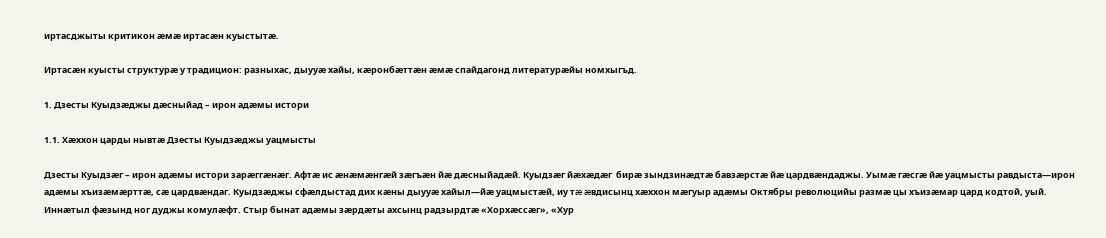иртасджыты критикон æмæ иртасæн куыстытæ.

Иртасæн куысты структурæ у традицион: разныхас, дыууæ хайы, кæронбæттæн æмæ спайдагонд литературæйы номхыгъд.

1. Дзесты Куыдзæджы дæсныйад – ирон адæмы истори

1.1. Хæххон царды нывтæ Дзесты Куыдзæджы уацмысты

Дзесты Куыдзæг – ирон адæмы истори зарæггæнæг. Афтæ ис æнæмæнгæй зæгъæн йæ дæсныйадæй. Куыдзæг йæхæдæг  бирæ зындзинæдтæ бавзæрстæ йæ цардвæндаджы. Уымæ гæсгæ йæ уацмысты равдыста—ирон адæмы хъизæмæрттæ, сæ цардвæндаг. Куыдзæджы сфæлдыстад дих кæны дыууæ хайыл—йæ уацмыстæй, иу тæ æвдисынц хæххон мæгуыр адæмы Октябры революцийы размæ цы хъизæмар цард кодтой, уый. Иннæтыл фæзынд ног дуджы комулæфт. Стыр бынат адæмы зæрдæты ахсынц радзырдтæ «Хорхæссæг», «Хур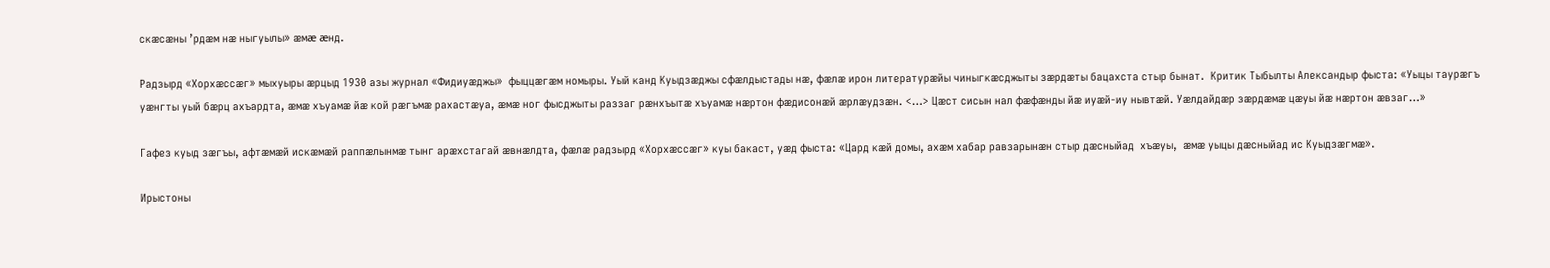скæсæны ’рдæм нæ ныгуылы» æмæ æнд.

Радзырд «Хорхæссæг» мыхуыры æрцыд 1930 азы журнал «Фидиуæджы»  фыццæгæм номыры. Уый канд Куыдзæджы сфæлдыстады нæ, фæлæ ирон литературæйы чиныгкæсджыты зæрдæты бацахста стыр бынат.  Критик Тыбылты Александыр фыста: «Уыцы таурæгъ уæнгты уый бæрц ахъардта, æмæ хъуамæ йæ кой рæгъмæ рахастæуа, æмæ ног фысджыты раззаг рæнхъытæ хъуамæ нæртон фæдисонæй æрлæудзæн. <…> Цæст сисын нал фæфæнды йæ иуæй-иу нывтæй. Уæлдайдæр зæрдæмæ цæуы йæ нæртон æвзаг…»

Гафез куыд зæгъы, афтæмæй искæмæй раппæлынмæ тынг арæхстагай æвнæлдта, фæлæ радзырд «Хорхæссæг» куы бакаст, уæд фыста: «Цард кæй домы, ахæм хабар равзарынæн стыр дæсныйад  хъæуы,  æмæ уыцы дæсныйад ис Куыдзæгмæ».

Ирыстоны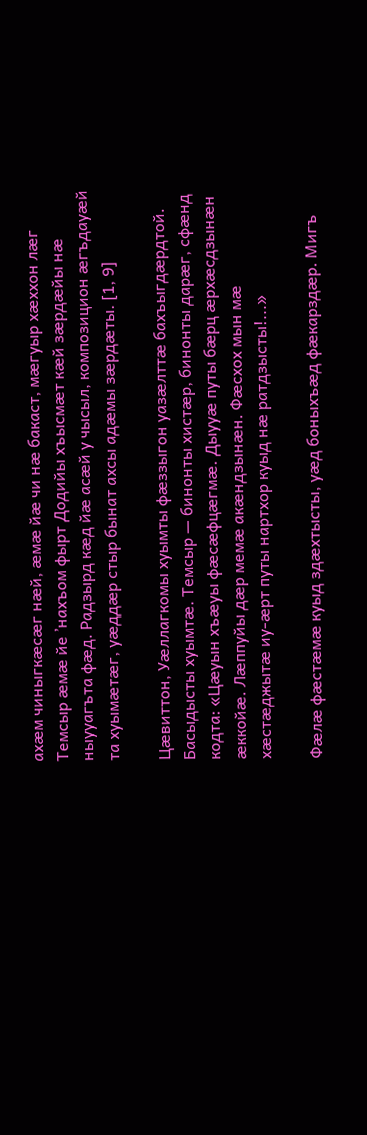ахæм чиныгкæсæг нæй, æмæ йæ чи нæ бакаст, мæгуыр хæххон лæг Темсыр æмæ йе ’нахъом фырт Додийы хъысмæт кæй зæрдæйы нæ ныууагъта фæд. Радзырд кæд йæ асæй у чысыл, композицион æгъдауæй та хуымæтæг, уæддæр стыр бынат ахсы адæмы зæрдæты. [1, 9]

Цæвиттон, Уæллагкомы хуымты фæззыгон уазæлттæ бахъыгдæрдтой. Басыдысты хуымтæ. Темсыр — бинонты хистæр, бинонты дарæг, сфæнд кодта: «Цæуын хъæуы фæсæфцæгмæ. Дыууæ путы бæрц æрхæсдзынæн æккойæ. Лæппуйы дæр мемæ акæндзынæн. Фæсхох мын мæ хæстæджытæ иу-æрт путы нартхор куыд нæ ратдзысты!...»

Фæлæ фæстæмæ куыд здæхтысты, уæд боныхъæд фæкарздæр. Мигъ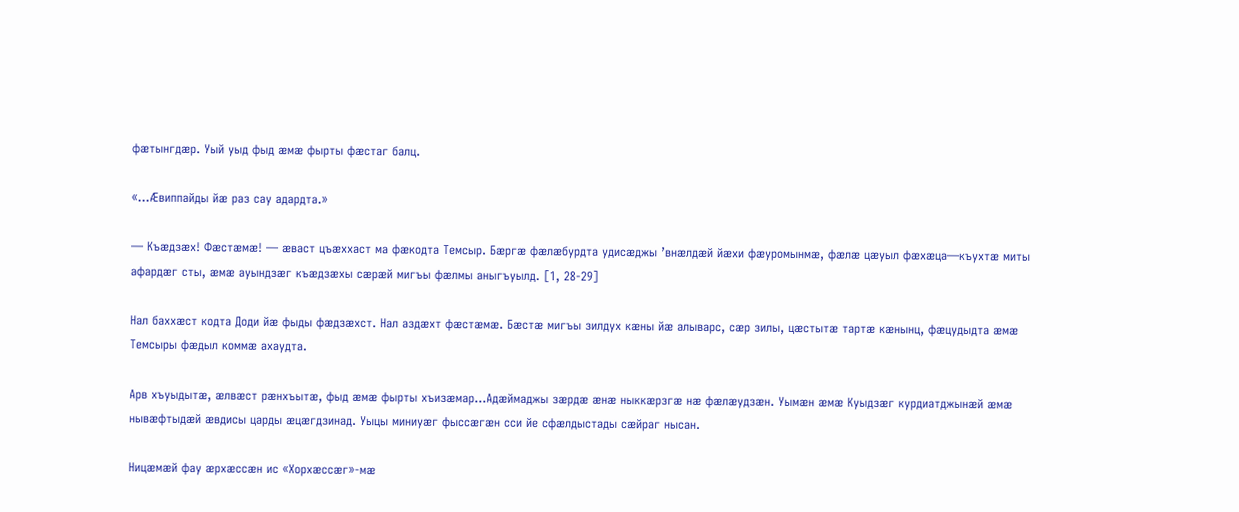фæтынгдæр. Уый уыд фыд æмæ фырты фæстаг балц.

«…Æвиппайды йæ раз сау адардта.»

— Къæдзæх! Фæстæмæ! — æваст цъæххаст ма фæкодта Темсыр. Бæргæ фæлæбурдта удисæджы ’внæлдæй йæхи фæуромынмæ, фæлæ цæуыл фæхæца—къухтæ миты афардæг сты, æмæ ауындзæг къæдзæхы сæрæй мигъы фæлмы аныгъуылд. [1, 28-29]

Нал баххæст кодта Доди йæ фыды фæдзæхст. Нал аздæхт фæстæмæ. Бæстæ мигъы зилдух кæны йæ алыварс, сæр зилы, цæстытæ тартæ кæнынц, фæцудыдта æмæ Темсыры фæдыл коммæ ахаудта.

Арв хъуыдытæ, æлвæст рæнхъытæ, фыд æмæ фырты хъизæмар…Адæймаджы зæрдæ æнæ ныккæрзгæ нæ фæлæудзæн. Уымæн æмæ Куыдзæг курдиатджынæй æмæ нывæфтыдæй æвдисы царды æцæгдзинад. Уыцы миниуæг фыссæгæн сси йе сфæлдыстады сæйраг нысан.

Ницæмæй фау æрхæссæн ис «Хорхæссæг»-мæ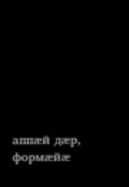аппæй дæр, формæйæ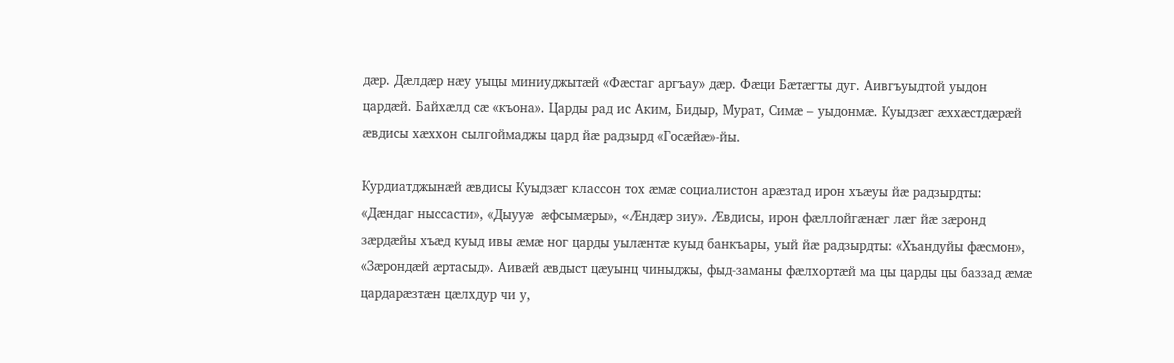дæр. Дæлдæр нæу уыцы миниуджытæй «Фæстаг аргъау» дæр. Фæци Бæтæгты дуг. Аивгъуыдтой уыдон цардæй. Байхæлд сæ «къона». Царды рад ис Аким, Бидыр, Мурат, Симæ – уыдонмæ. Куыдзæг æххæстдæрæй æвдисы хæххон сылгоймаджы цард йæ радзырд «Госæйæ»-йы.

Курдиатджынæй æвдисы Куыдзæг классон тох æмæ социалистон арæзтад ирон хъæуы йæ радзырдты: «Дæндаг ныссасти», «Дыууæ æфсымæры», «Æндæр зиу». Æвдисы, ирон фæллойгæнæг лæг йæ зæронд зæрдæйы хъæд куыд ивы æмæ ног царды уылæнтæ куыд банкъары, уый йæ радзырдты: «Хъандуйы фæсмон», «Зæрондæй æртасыд». Аивæй æвдыст цæуынц чиныджы, фыд-заманы фæлхортæй ма цы царды цы баззад æмæ цардарæзтæн цæлхдур чи у,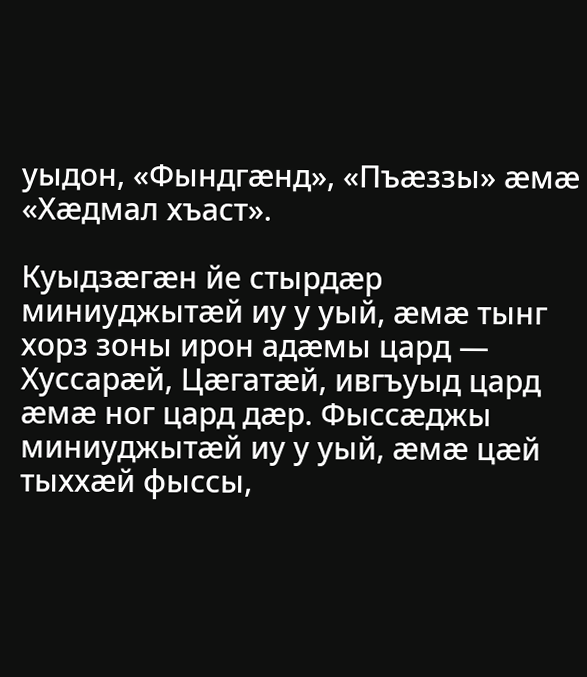уыдон, «Фындгæнд», «Пъæззы» æмæ «Хæдмал хъаст».

Куыдзæгæн йе стырдæр миниуджытæй иу у уый, æмæ тынг хорз зоны ирон адæмы цард — Хуссарæй, Цæгатæй, ивгъуыд цард æмæ ног цард дæр. Фыссæджы миниуджытæй иу у уый, æмæ цæй тыххæй фыссы,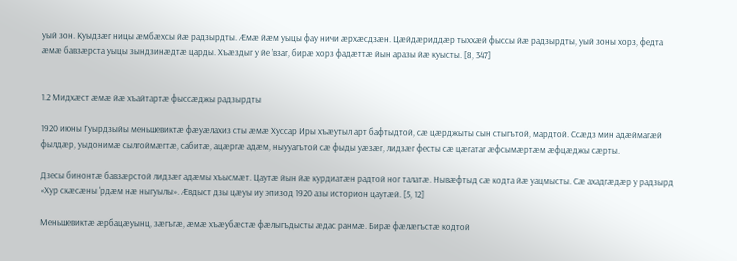уый зон. Куыдзæг ницы æмбæхсы йæ радзырдты. Æмæ йæм уыцы фау ничи æрхæсдзæн. Цæйдæриддæр тыххæй фыссы йæ радзырдты, уый зоны хорз, федта æмæ бавзæрста уыцы зындзинæдтæ царды. Хъæздыг у йе ’взаг, бирæ хорз фадæттæ йын аразы йæ куысты. [8, 347]


1.2 Мидхӕст ӕмӕ йӕ хъайтартӕ фыссӕджы радзырдты

1920 июны Гуырдзыйы меньшевиктæ фæуæлахиз сты æмæ Хуссар Иры хъæутыл арт бафтыдтой, сæ цæрджыты сын стыгътой, мардтой. Ссæдз мин адæймагæй фылдæр, уыдонимæ сылгоймæгтæ, сабитæ, ацæргæ адæм, ныууагътой сæ фыды уæзæг, лидзæг фесты сæ цæгатаг æфсымæртæм æфцæджы сæрты.

Дзесы бинонтæ бавзæрстой лидзæг адæмы хъысмæт. Цаутæ йын йæ курдиатæн радтой ног талатæ. Нывæфтыд сæ кодта йæ уацмысты. Сæ ахадгæдæр у радзырд «Хур скæсæны 'рдæм нæ ныгуылы». Æвдыст дзы цæуы иу эпизод 1920 азы историон цаутæй. [5, 12]

Меньшевиктæ æрбацæуынц, зæгъгæ, æмæ хъæубæстæ фæлыгъдысты æдас ранмæ. Бирæ фæлæгъстæ кодтой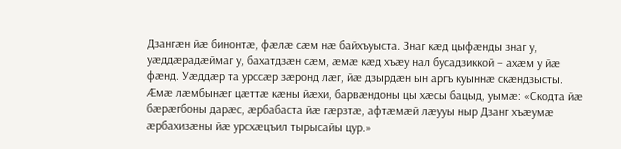Дзангæн йæ бинонтæ, фæлæ сæм нæ байхъуыста. Знаг кæд цыфæнды знаг у, уæддæрадæймаг у, бахатдзæн сæм, æмæ кæд хъæу нал бусадзиккой – ахæм у йæ фæнд. Уæддæр та урссæр зæронд лæг, йæ дзырдæн ын аргъ куыннæ скæндзысты. Æмæ лæмбынæг цæттæ кæны йæхи, барвæндоны цы хæсы бацыд, уымæ: «Скодта йæ бæрæгбоны дарæс, æрбабаста йæ гæрзтæ, афтæмæй лæууы ныр Дзанг хъæумæ æрбахизæны йæ урсхæцъил тырысайы цур.»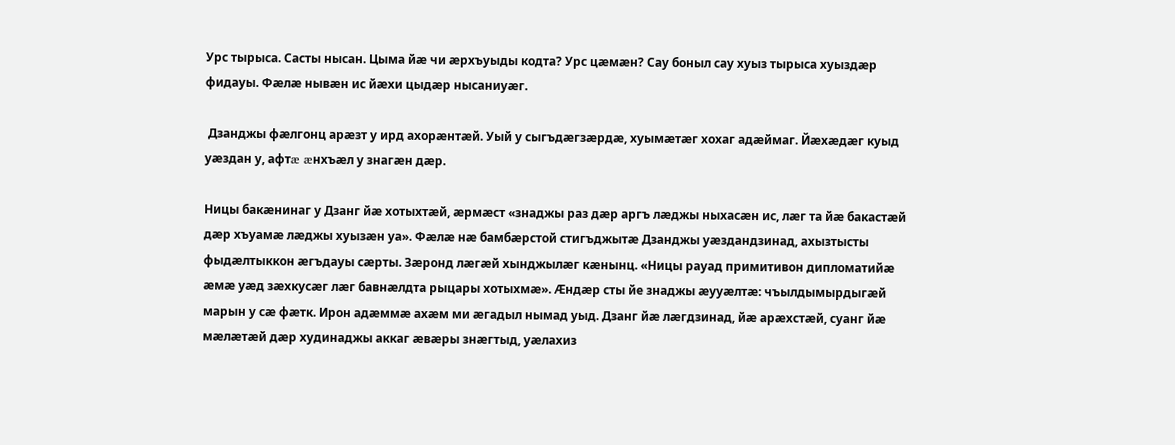Урс тырыса. Састы нысан. Цыма йæ чи æрхъуыды кодта? Урс цæмæн? Сау боныл сау хуыз тырыса хуыздæр фидауы. Фæлæ нывæн ис йæхи цыдæр нысаниуæг.

 Дзанджы фæлгонц арæзт у ирд ахорæнтæй. Уый у сыгъдæгзæрдæ, хуымæтæг хохаг адæймаг. Йæхæдæг куыд уæздан у, афтæ æнхъæл у знагæн дæр.

Ницы бакæнинаг у Дзанг йæ хотыхтæй, æрмæст «знаджы раз дæр аргъ лæджы ныхасæн ис, лæг та йæ бакастæй дæр хъуамæ лæджы хуызæн уа». Фæлæ нæ бамбæрстой стигъджытæ Дзанджы уæздандзинад, ахызтысты фыдæлтыккон æгъдауы сæрты. Зæронд лæгæй хынджылæг кæнынц. «Ницы рауад примитивон дипломатийæ æмæ уæд зæхкусæг лæг бавнæлдта рыцары хотыхмæ». Æндæр сты йе знаджы æууæлтæ: чъылдымырдыгæй марын у сæ фæтк. Ирон адæммæ ахæм ми æгадыл нымад уыд. Дзанг йæ лæгдзинад, йæ арæхстæй, суанг йæ мæлæтæй дæр худинаджы аккаг æвæры знæгтыд, уæлахиз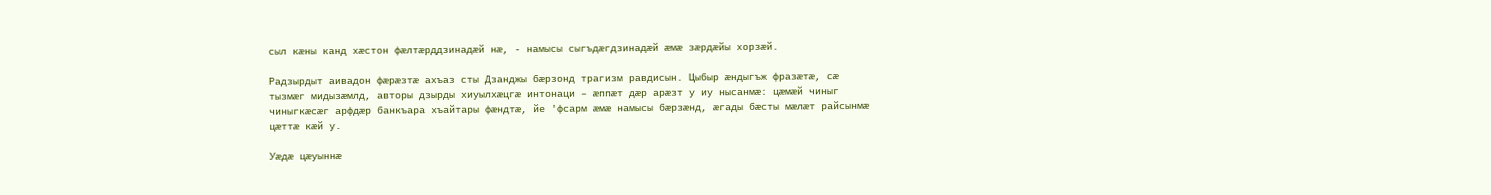сыл кæны канд хæстон фæлтæрддзинадæй нæ, - намысы сыгъдæгдзинадæй æмæ зæрдæйы хорзæй.

Радзырдыт аивадон фæрæзтæ ахъаз сты Дзанджы бæрзонд трагизм равдисын. Цыбыр æндыгъж фразæтæ, сæ тызмæг мидызæмлд, авторы дзырды хиуылхæцгæ интонаци – æппæт дæр арæзт у иу нысанмæ: цæмæй чиныг чиныгкæсæг арфдæр банкъара хъайтары фæндтæ, йе 'фсарм æмæ намысы бæрзæнд, æгады бæсты мæлæт райсынмæ цæттæ кæй у.

Уæдæ цæуыннæ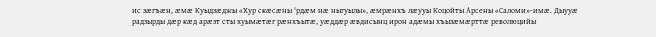ис зæгъæн, æмæ Куыдзæджы «Хур скæсæны 'рдæм нæ ныгуылы», æмрæнхъ лæууы Коцойты Арсены «Саломи»-имæ. Дыууæ радзырды дæр кæд арæзт сты хуымæтæг рæнхъытæ, уæддæр æвдисынц ирон адæмы хъызæмæрттæ революцийы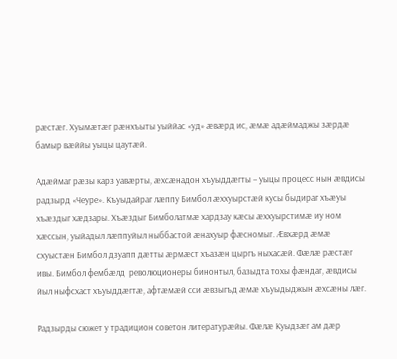рæстæг. Хуымæтæг рæнхъыты уыййас «уд» æвæрд ис, æмæ адæймаджы зæрдæ бамыр вæййы уыцы цаутæй.

Адæймаг рæзы карз уавæрты, æхсæнадон хъуыддæгты – уыцы процесс нын æвдисы радзырд «Чеуре». Къуыдайраг лæппу Бимбол æххуырстæй кусы быдираг хъæуы хъæздыг хæдзары. Хъæздыг Бимболатмæ хардзау кæсы æххуырстимæ иу ном хæссын, уыйадыл лæппуйыл ныббастой æнахуыр фæсномыг. Æвхæрд æмæ схуыстæн Бимбол дзуапп дæтты æрмæст хъазæн цыргъ ныхасæй. Фæлæ рæстæг ивы. Бимбол фембæлд  революционеры бинонтыл, базыдта тохы фæндаг, æвдисы йыл ныфсхаст хъуыддæгтæ, афтæмæй сси æвзыгъд æмæ хъуыдыджын æхсæны лæг.

Радзырды сюжет у традицион советон литературæйы. Фæлæ Куыдзæг ам дæр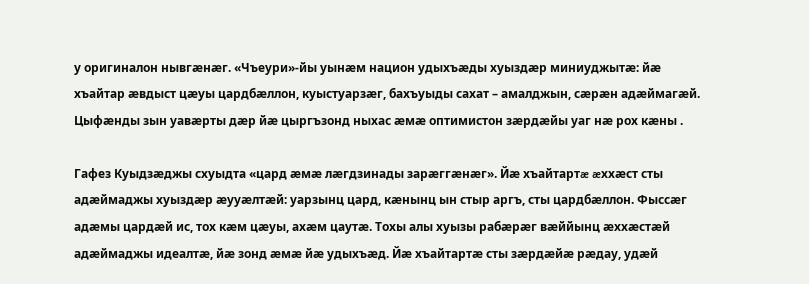у оригиналон нывгæнæг. «Чъеури»-йы уынæм национ удыхъæды хуыздæр миниуджытæ: йæ хъайтар æвдыст цæуы цардбæллон, куыстуарзæг, бахъуыды сахат – амалджын, сæрæн адæймагæй. Цыфæнды зын уавæрты дæр йæ цыргъзонд ныхас æмæ оптимистон зæрдæйы уаг нæ рох кæны .

Гафез Куыдзæджы схуыдта «цард æмæ лæгдзинады зарæггæнæг». Йæ хъайтартæ æххæст сты адæймаджы хуыздæр æууæлтæй: уарзынц цард, кæнынц ын стыр аргъ, сты цардбæллон. Фыссæг адæмы цардæй ис, тох кæм цæуы, ахæм цаутæ. Тохы алы хуызы рабæрæг вæййынц æххæстæй адæймаджы идеалтæ, йæ зонд æмæ йæ удыхъæд. Йæ хъайтартæ сты зæрдæйæ рæдау, удæй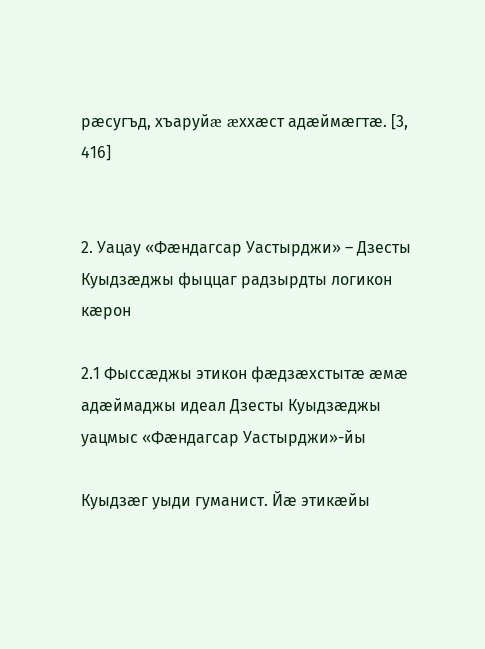рæсугъд, хъаруйæ æххæст адæймæгтæ. [3, 416]


2. Уацау «Фæндагсар Уастырджи» – Дзесты Куыдзæджы фыццаг радзырдты логикон кӕрон

2.1 Фыссæджы этикон фæдзæхстытæ ӕмӕ адӕймаджы идеал Дзесты Куыдзæджы уацмыс «Фæндагсар Уастырджи»-йы

Куыдзæг уыди гуманист. Йæ этикæйы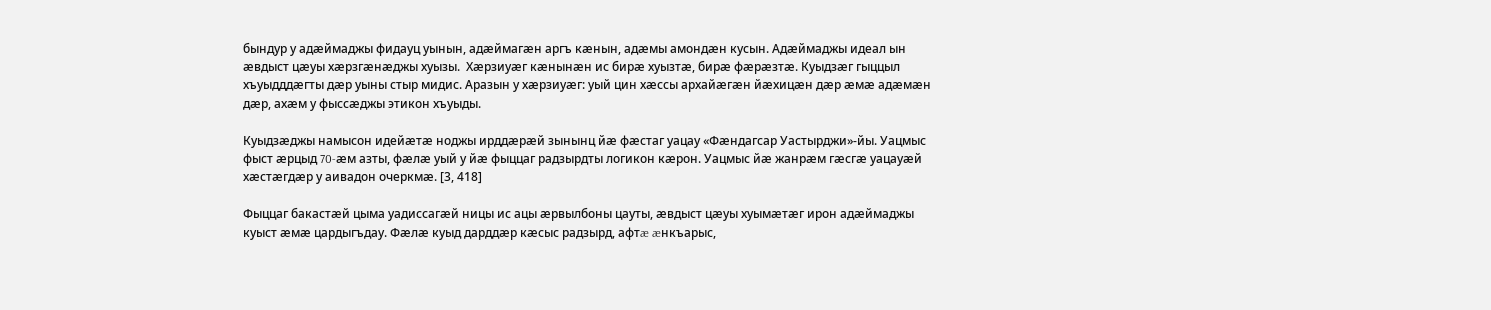бындур у адæймаджы фидауц уынын, адæймагæн аргъ кæнын, адæмы амондæн кусын. Адæймаджы идеал ын æвдыст цæуы хæрзгæнæджы хуызы.  Хæрзиуæг кæнынæн ис бирæ хуызтæ, бирæ фæрæзтæ. Куыдзæг гыццыл хъуыдддæгты дæр уыны стыр мидис. Аразын у хæрзиуæг: уый цин хæссы архайæгæн йæхицæн дæр æмæ адæмæн дæр, ахæм у фыссæджы этикон хъуыды.

Куыдзæджы намысон идейæтæ ноджы ирддæрæй зынынц йæ фæстаг уацау «Фæндагсар Уастырджи»-йы. Уацмыс фыст æрцыд 70-æм азты, фæлæ уый у йæ фыццаг радзырдты логикон кæрон. Уацмыс йæ жанрæм гæсгæ уацауæй хæстæгдæр у аивадон очеркмæ. [3, 418]

Фыццаг бакастæй цыма уадиссагæй ницы ис ацы æрвылбоны цауты, æвдыст цæуы хуымæтæг ирон адæймаджы куыст æмæ цардыгъдау. Фæлæ куыд дарддæр кæсыс радзырд, афтæ æнкъарыс,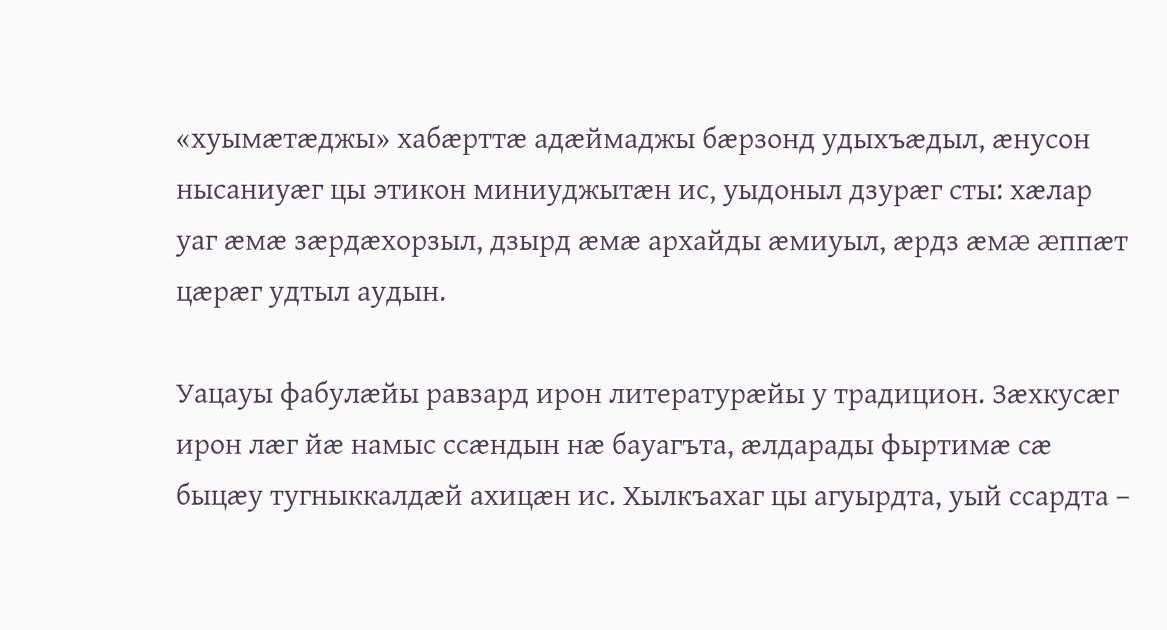«хуымæтæджы» хабæрттæ адæймаджы бæрзонд удыхъæдыл, æнусон нысаниуæг цы этикон миниуджытæн ис, уыдоныл дзурæг сты: хæлар уаг æмæ зæрдæхорзыл, дзырд æмæ архайды æмиуыл, æрдз æмæ æппæт цæрæг удтыл аудын.

Уацауы фабулæйы равзард ирон литературæйы у традицион. Зæхкусæг ирон лæг йæ намыс ссæндын нæ бауагъта, æлдарады фыртимæ сæ быцæу тугныккалдæй ахицæн ис. Хылкъахаг цы агуырдта, уый ссардта –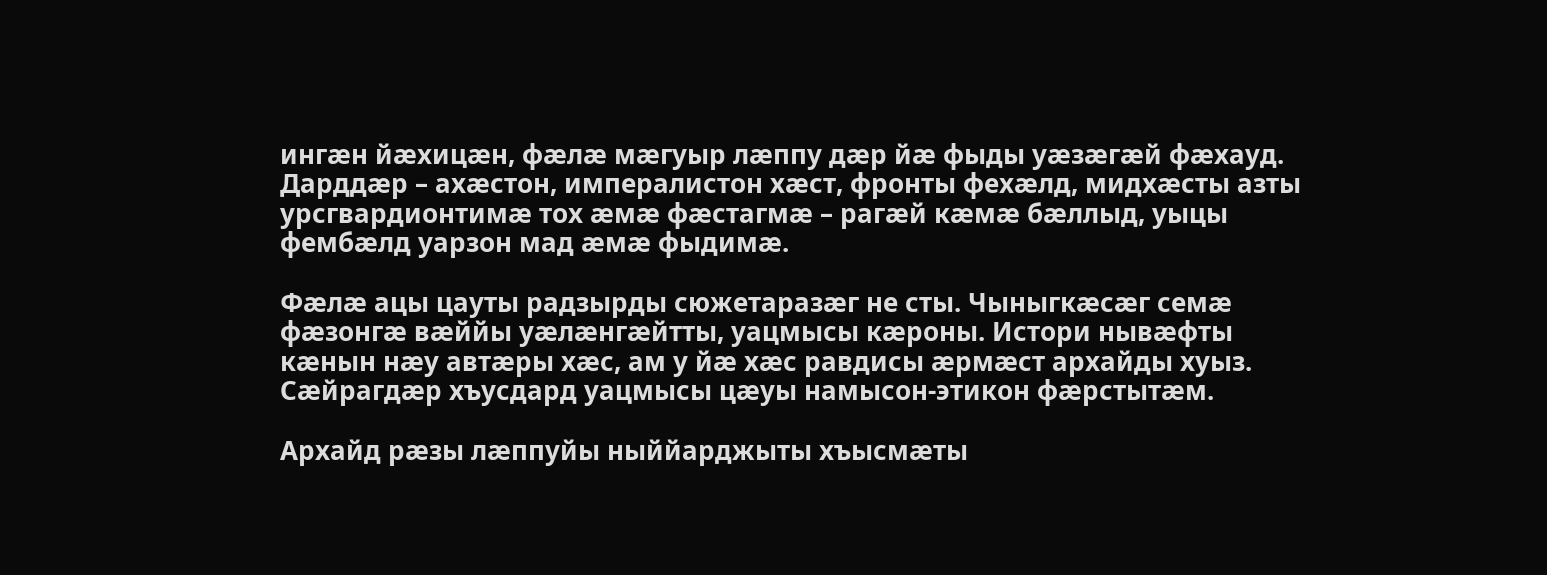ингæн йæхицæн, фæлæ мæгуыр лæппу дæр йæ фыды уæзæгæй фæхауд. Дарддæр – ахæстон, импералистон хæст, фронты фехæлд, мидхæсты азты урсгвардионтимæ тох æмæ фæстагмæ – рагæй кæмæ бæллыд, уыцы фембæлд уарзон мад æмæ фыдимæ.

Фæлæ ацы цауты радзырды сюжетаразæг не сты. Чыныгкæсæг семæ фæзонгæ вæййы уæлæнгæйтты, уацмысы кæроны. Истори нывæфты кæнын нæу автæры хæс, ам у йæ хæс равдисы æрмæст архайды хуыз. Сæйрагдæр хъусдард уацмысы цæуы намысон-этикон фæрстытæм.

Архайд рæзы лæппуйы ныййарджыты хъысмæты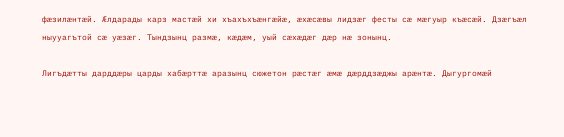фæзилæнтæй. Æлдарады карз мастæй хи хъахъхъæнгæйæ, æхæсæвы лидзæг фесты сæ мæгуыр къæсæй. Дзæгъæл ныууагътой сæ уæзæг. Тындзынц размæ, кæдæм, уый сæхæдæг дæр нæ зонынц.

Лигъдæтты дарддæры царды хабæрттæ аразынц сюжетон рæстæг æмæ дæрддзæджы арæнтæ. Дыгургомæй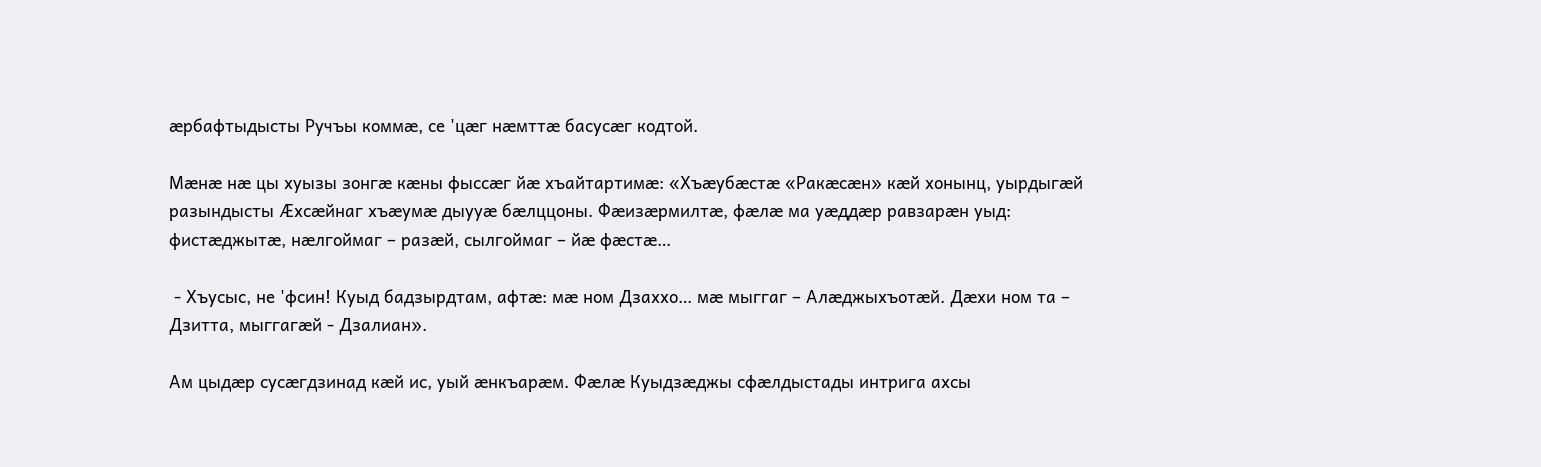æрбафтыдысты Ручъы коммæ, се 'цæг нæмттæ басусæг кодтой.

Мæнæ нæ цы хуызы зонгæ кæны фыссæг йæ хъайтартимæ: «Хъæубæстæ «Ракæсæн» кæй хонынц, уырдыгæй разындысты Æхсæйнаг хъæумæ дыууæ бæлццоны. Фæизæрмилтæ, фæлæ ма уæддæр равзарæн уыд: фистæджытæ, нæлгоймаг – разæй, сылгоймаг – йæ фæстæ…

 - Хъусыс, не 'фсин! Куыд бадзырдтам, афтæ: мæ ном Дзаххо… мæ мыггаг – Алæджыхъотæй. Дæхи ном та – Дзитта, мыггагæй - Дзалиан».

Ам цыдæр сусæгдзинад кæй ис, уый æнкъарæм. Фæлæ Куыдзæджы сфæлдыстады интрига ахсы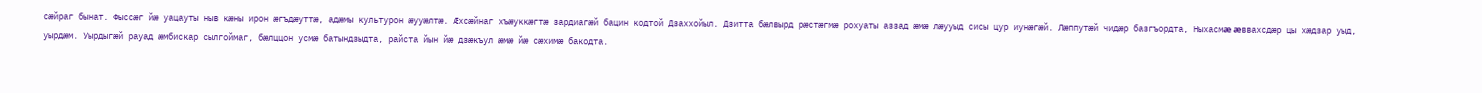сæйраг бынат. Фыссæг йæ уацауты ныв кæны ирон æгъдæуттæ, адæмы культурон æууæлтæ. Æхсæйнаг хъæуккæгтæ зардиагæй бацин кодтой Дзаххойыл. Дзитта бæлвырд рæстæгмæ рохуаты аззад æмæ лæууыд сисы цур иунæгæй. Лæппутæй чидæр базгъордта, Ныхасмæ æввахсдæр цы хæдзар уыд, уырдæм. Уырдыгæй рауад æмбискар сылгоймаг, бæлццон усмæ батындзыдта, райста йын йæ дзæкъул æмæ йæ сæхимæ бакодта.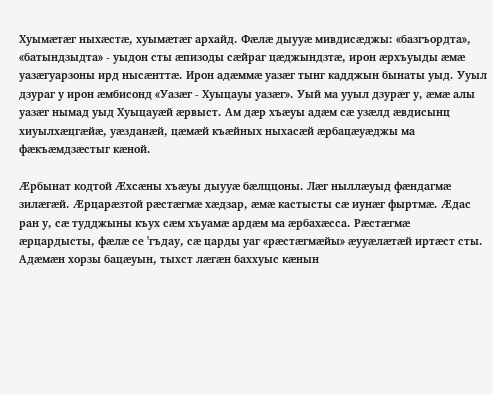Хуымæтæг ныхæстæ, хуымæтæг архайд. Фæлæ дыууæ мивдисæджы: «базгъордта», «батындзыдта» - уыдон сты æпизоды сæйраг цæджындзтæ, ирон æрхъуыды æмæ уазæгуарзоны ирд нысæнттæ. Ирон адæммæ уазæг тынг кадджын бынаты уыд. Ууыл дзураг у ирон æмбисонд «Уазæг - Хуыцауы уазæг». Уый ма ууыл дзурæг у, æмæ алы уазæг нымад уыд Хуыцауæй æрвыст. Ам дæр хъæуы адæм сæ узæлд æвдисынц хиуылхæцгæйæ, уæзданæй, цæмæй къæйных ныхасæй æрбацæуæджы ма фæкъæмдзæстыг кæной.

Æрбынат кодтой Æхсæны хъæуы дыууæ бæлццоны. Лæг ныллæуыд фæндагмæ зилæгæй. Æрцарæзтой рæстæгмæ хæдзар, æмæ кастысты сæ иунæг фыртмæ. Æдас ран у, сæ тудджыны къух сæм хъуамæ ардæм ма æрбахæсса. Рæстæгмæ æрцардысты, фæлæ се 'гъдау, сæ царды уаг «рæстæгмæйы» æууæлæтæй иртæст сты. Адæмæн хорзы бацæуын, тыхст лæгæн баххуыс кæнын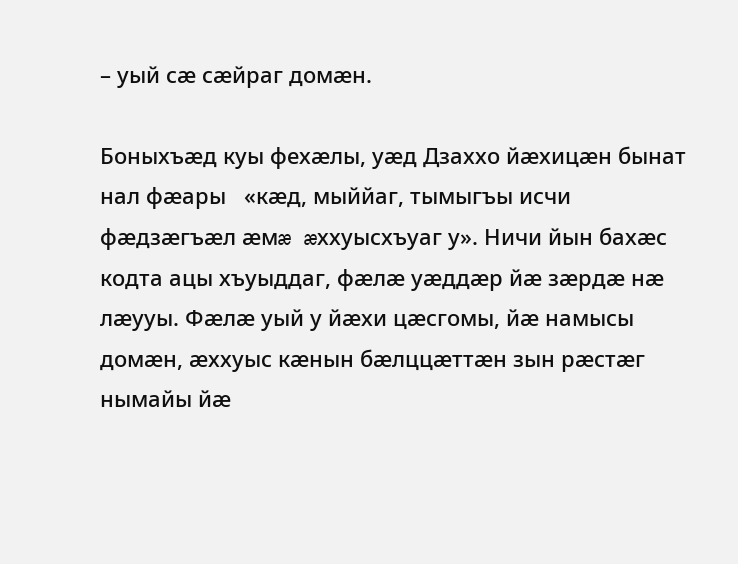– уый сæ сæйраг домæн.

Боныхъæд куы фехæлы, уæд Дзаххо йæхицæн бынат нал фæары   «кæд, мыййаг, тымыгъы исчи фæдзæгъæл æмæ æххуысхъуаг у». Ничи йын бахæс кодта ацы хъуыддаг, фæлæ уæддæр йæ зæрдæ нæ лæууы. Фæлæ уый у йæхи цæсгомы, йæ намысы домæн, æххуыс кæнын бæлццæттæн зын рæстæг нымайы йæ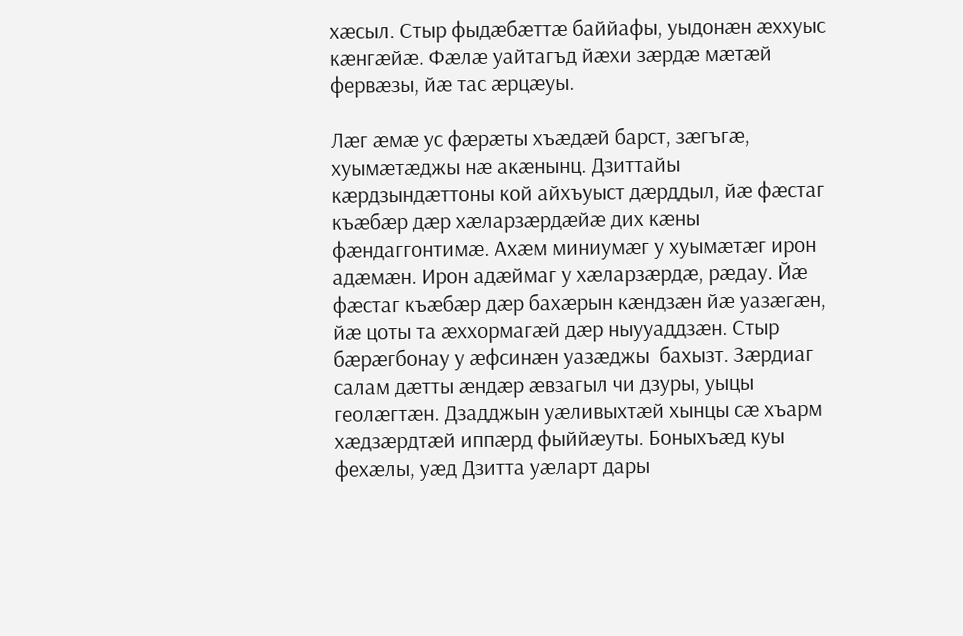хæсыл. Стыр фыдæбæттæ баййафы, уыдонæн æххуыс кæнгæйæ. Фæлæ уайтагъд йæхи зæрдæ мæтæй фервæзы, йæ тас æрцæуы.

Лæг æмæ ус фæрæты хъæдæй барст, зæгъгæ, хуымæтæджы нæ акæнынц. Дзиттайы кæрдзындæттоны кой айхъуыст дæрддыл, йæ фæстаг къæбæр дæр хæларзæрдæйæ дих кæны фæндаггонтимæ. Ахæм миниумæг у хуымæтæг ирон адæмæн. Ирон адæймаг у хæларзæрдæ, рæдау. Йæ фæстаг къæбæр дæр бахæрын кæндзæн йæ уазæгæн, йæ цоты та æххормагæй дæр ныууаддзæн. Стыр бæрæгбонау у æфсинæн уазæджы  бахызт. Зæрдиаг салам дæтты æндæр æвзагыл чи дзуры, уыцы геолæгтæн. Дзадджын уæливыхтæй хынцы сæ хъарм хæдзæрдтæй иппæрд фыййæуты. Боныхъæд куы фехæлы, уæд Дзитта уæларт дары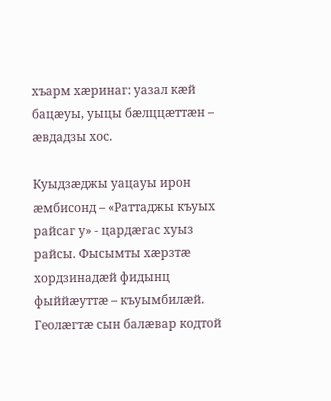хъарм хæринаг: уазал кæй бацæуы, уыцы бæлццæттæн – æвдадзы хос.

Куыдзæджы уацауы ирон æмбисонд – «Раттаджы къуых райсаг у» - цардæгас хуыз райсы. Фысымты хæрзтæ хордзинадæй фидынц фыййæуттæ – къуымбилæй. Геолæгтæ сын балæвар кодтой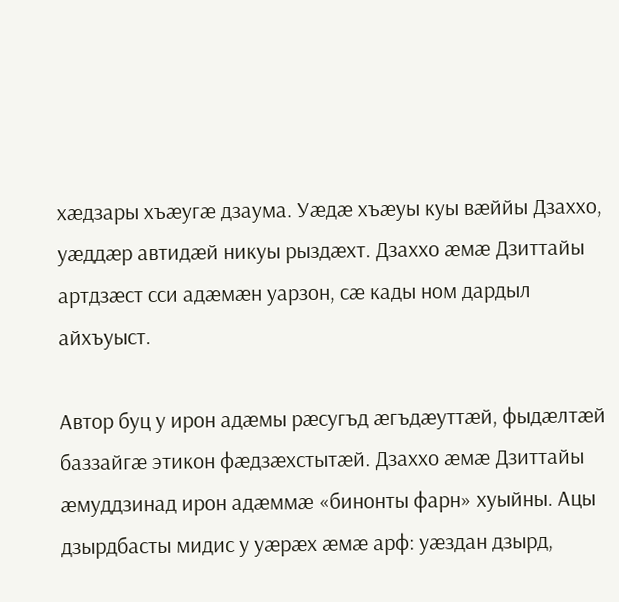хæдзары хъæугæ дзаума. Уæдæ хъæуы куы вæййы Дзаххо, уæддæр автидæй никуы рыздæхт. Дзаххо æмæ Дзиттайы артдзæст сси адæмæн уарзон, сæ кады ном дардыл айхъуыст.

Автор буц у ирон адæмы рæсугъд æгъдæуттæй, фыдæлтæй баззайгæ этикон фæдзæхстытæй. Дзаххо æмæ Дзиттайы æмуддзинад ирон адæммæ «бинонты фарн» хуыйны. Ацы дзырдбасты мидис у уæрæх æмæ арф: уæздан дзырд,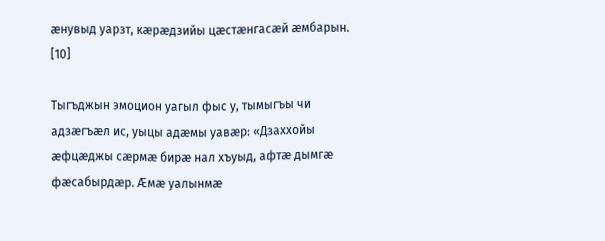æнувыд уарзт, кæрæдзийы цæстæнгасæй æмбарын. [10]

Тыгъджын эмоцион уагыл фыс у, тымыгъы чи адзæгъæл ис, уыцы адæмы уавæр: «Дзаххойы æфцæджы сæрмæ бирæ нал хъуыд, афтæ дымгæ фæсабырдæр. Æмæ уалынмæ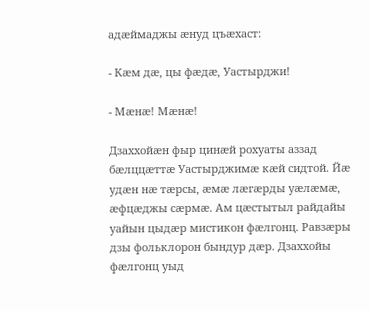адæймаджы æнуд цъæхаст:

- Кæм дæ, цы фæдæ, Уастырджи!

- Мæнæ! Мæнæ!

Дзаххойæн фыр цинæй рохуаты аззад бæлццæттæ Уастырджимæ кæй сидтой. Йæ удæн нæ тæрсы, æмæ лæгæрды уæлæмæ, æфцæджы сæрмæ. Ам цæстытыл райдайы уайын цыдæр мистикон фæлгонц. Равзæры дзы фольклорон бындур дæр. Дзаххойы фæлгонц уыд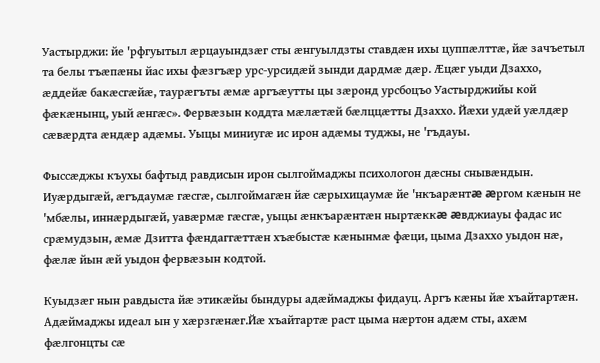Уастырджи: йе 'рфгуытыл æрцауындзæг сты æнгуылдзты ставдæн ихы цуппæлттæ, йæ зачъетыл та белы тъæпæны йас ихы фæзгъæр урс-урсидæй зынди дардмæ дæр. Æцæг уыди Дзаххо, æддейæ бакæсгæйæ, таурæгъты æмæ аргъæутты цы зæронд урсбоцъо Уастырджийы кой фæкæнынц, уый æнгæс». Фервæзын коддта мæлæтæй бæлццæтты Дзаххо. Йæхи удæй уæлдæр сæвæрдта æндæр адæмы. Уыцы миниугæ ис ирон адæмы туджы, не 'гъдауы.

Фыссæджы къухы бафтыд равдисын ирон сылгоймаджы психологон дæсны снывæндын. Иуæрдыгæй, æгъдаумæ гæсгæ, сылгоймагæн йæ сæрыхицаумæ йе 'нкъарæнтæ æргом кæнын не 'мбæлы, иннæрдыгæй, уавæрмæ гæсгæ, уыцы æнкъарæнтæн ныртæккæ æвджиауы фадас ис срæмудзын, æмæ Дзитта фæндаггæттæн хъæбыстæ кæнынмæ фæци, цыма Дзаххо уыдон нæ, фæлæ йын æй уыдон фервæзын кодтой.

Куыдзæг нын равдыста йæ этикæйы бындуры адæймаджы фидауц. Аргъ кæны йæ хъайтартæн. Адæймаджы идеал ын у хæрзгæнæг.Йæ хъайтартæ раст цыма нæртон адæм сты, ахæм фæлгонцты сæ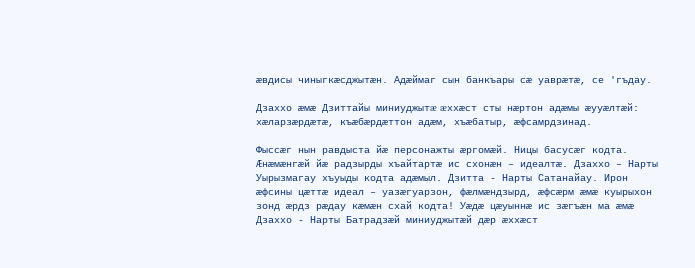æвдисы чиныгкæсджытæн. Адæймаг сын банкъары сæ уаврæтæ, се 'гъдау.

Дзаххо æмæ Дзиттайы миниуджытæ æххæст сты нæртон адæмы æууæлтæй: хæларзæрдæтæ, къæбæрдæттон адæм, хъæбатыр, æфсамрдзинад.

Фыссæг нын равдыста йæ персонажты æргомæй. Ницы басусæг кодта. Æнæмæнгæй йæ радзырды хъайтартæ ис схонæн – идеалтæ. Дзаххо – Нарты Уырызмагау хъуыды кодта адæмыл. Дзитта - Нарты Сатанайау. Ирон æфсины цæттæ идеал – уазæгуарзон, фæлмæндзырд, æфсæрм æмæ куырыхон зонд æрдз рæдау кæмæн схай кодта! Уæдæ цæуыннæ ис зæгъæн ма æмæ Дзаххо - Нарты Батрадзæй миниуджытæй дæр æххæст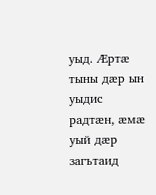уыд. Æртæ тыны дæр ын уыдис радтæн, æмæ уый дæр загътаид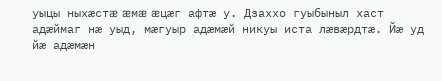уыцы ныхæстæ æмæ æцæг афтæ у. Дзаххо гуыбыныл хаст адæймаг нæ уыд, мæгуыр адæмæй никуы иста лæвæрдтæ. Йæ уд йæ адæмæн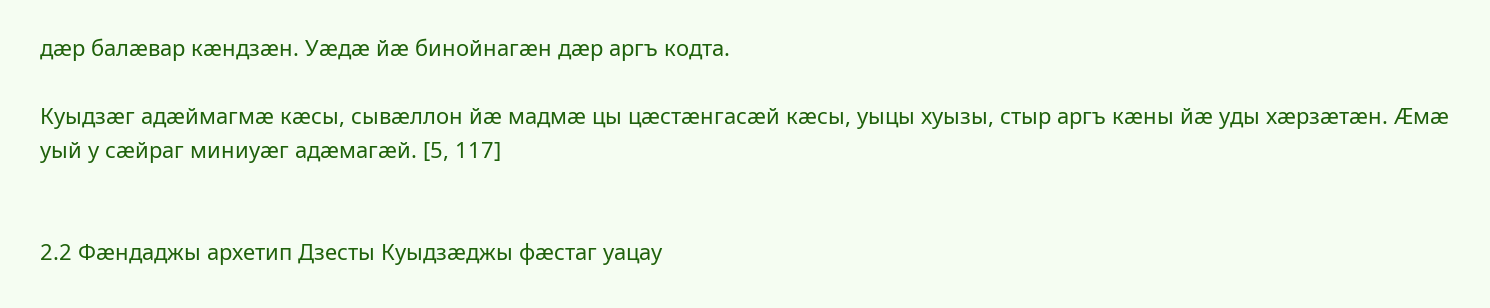дæр балæвар кæндзæн. Уæдæ йæ бинойнагæн дæр аргъ кодта.

Куыдзæг адæймагмæ кæсы, сывæллон йæ мадмæ цы цæстæнгасæй кæсы, уыцы хуызы, стыр аргъ кæны йæ уды хæрзæтæн. Æмæ уый у сæйраг миниуæг адæмагæй. [5, 117]


2.2 Фӕндаджы архетип Дзесты Куыдзӕджы фӕстаг уацау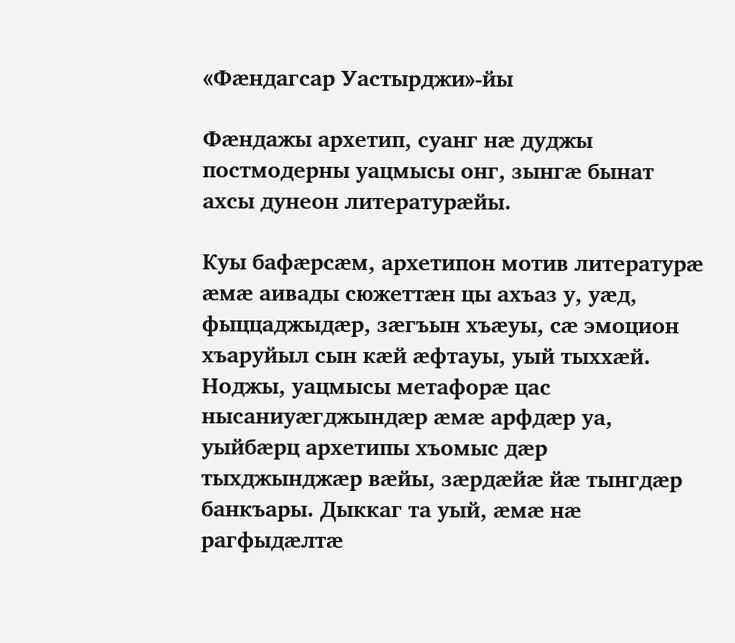«Фæндагсар Уастырджи»-йы

Фæндажы архетип, суанг нæ дуджы постмодерны уацмысы онг, зынгæ бынат ахсы дунеон литературæйы.

Куы бафæрсæм, архетипон мотив литературæ æмæ аивады сюжеттæн цы ахъаз у, уæд, фыццаджыдæр, зæгъын хъæуы, сæ эмоцион хъаруйыл сын кæй æфтауы, уый тыххæй. Ноджы, уацмысы метафорæ цас нысаниуæгджындæр æмæ арфдæр уа, уыйбæрц архетипы хъомыс дæр тыхджынджæр вæйы, зæрдæйæ йæ тынгдæр банкъары. Дыккаг та уый, æмæ нæ рагфыдæлтæ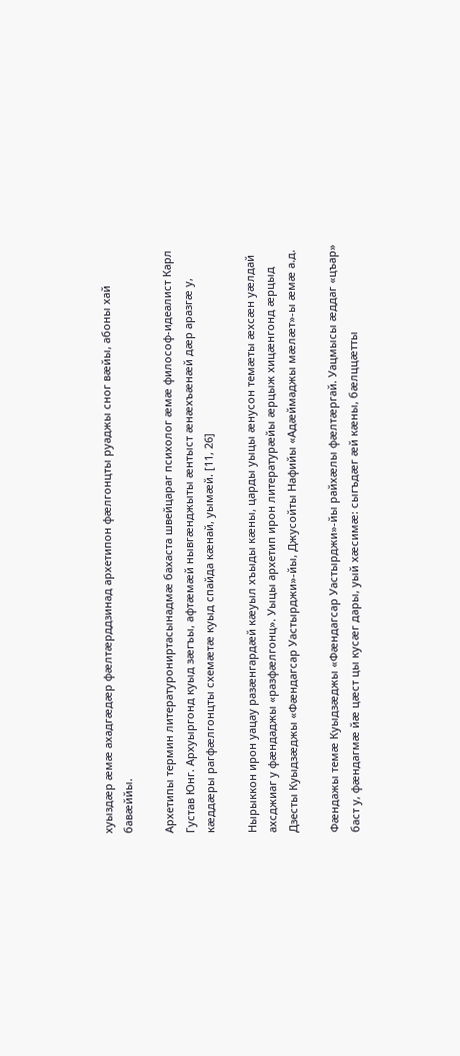хуыздæр æмæ ахадгæдæр фæлтæрддзинад архетипон фæлгонцты руаджы сног вæйы, абоны хай бавæййы.

Архетипы термин литературониртасынадмæ бахаста швейцараг психолог æмæ философ-идеалист Карл Густав Юнг. Архуыргонд куыд зæгъы, афтæмæй нывгæнджыты æнтыст æнæхъæнæй дæр аразгæ у, кæддæры рагфæлгонцты схемæтæ куыд спайда кæнай, уымæй. [11, 26]

Нырыккон ирон уацау разæнгардæй кæуыл хъыды кæны, царды уыцы æнусон темæты æхсæн уæлдай ахсджиаг у фæндаджы «разфæлгонц». Уыцы архетип ирон литературæйы æрцыж хицæнгонд æрцыд Дзесты Куыдзæджы «Фæндагсар Уастырджи»-йы, Джусойты Нафийы «Адæймаджы мæлæт»-ы æмæ а.д.

Фæндажы темæ Куыдзæджы «Фæндагсар Уастырджи»-йы райхæлы фæлтæргай. Уацмысы æддаг «цъар» баст у, фæндагмæ йæ цæст цы кусæг дары, уый хæсимæ: сыгъдæг æй кæны, бæлццæтты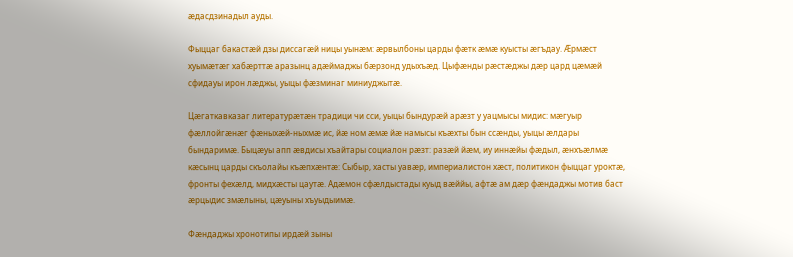æдасдзинадыл ауды.

Фыццаг бакастæй дзы диссагæй ницы уынæм: æрвылбоны царды фæтк æмæ куысты æгъдау. Æрмæст хуымæтæг хабæрттæ аразынц адæймаджы бæрзонд удыхъæд. Цыфæнды рæстæджы дæр цард цæмæй сфидауы ирон лæджы, уыцы фæзминаг миниуджытæ.

Цæгаткавказаг литературæтæн традици чи сси, уыцы бындурæй арæзт у уацмысы мидис: мæгуыр фæллойгæнæг фæныхæй-ныхмæ ис, йæ ном æмæ йæ намысы къæхты бын ссæнды, уыцы æлдары бындаримæ. Быцæуы апп æвдисы хъайтары социалон рæзт: разæй йæм, иу иннæйы фæдыл, æнхъæлмæ кæсынц царды скъолайы къæпхæнтæ: Сыбыр, хасты уавæр, империалистон хæст, политикон фыццаг уроктæ, фронты фехæлд, мидхæсты цаутæ. Адæмон сфæлдыстады куыд вæййы, афтæ ам дæр фæндаджы мотив баст æрцыдис змæлыны, цæуыны хъуыдыимæ.

Фæндаджы хронотипы ирдæй зыны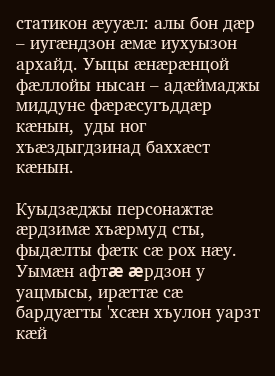статикон æууæл: алы бон дæр – иугæндзон æмæ иухуызон архайд. Уыцы æнæрæнцой фæллойы нысан – адæймаджы миддуне фæрæсугъддæр кæнын,  уды ног хъæздыгдзинад баххæст кæнын.

Куыдзæджы персонажтæ æрдзимæ хъæрмуд сты, фыдæлты фæтк сæ рох нæу. Уымæн афтæ æрдзон у уацмысы, ирæттæ сæ бардуæгты 'хсæн хъулон уарзт кæй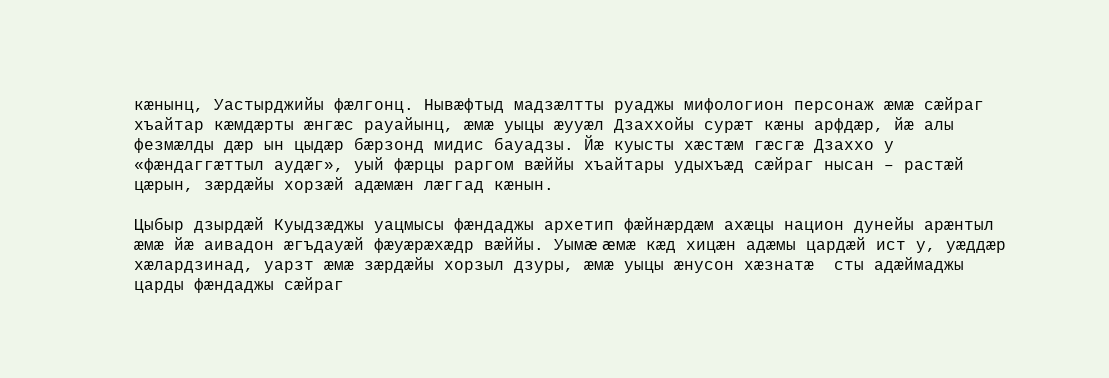кæнынц, Уастырджийы фæлгонц. Нывæфтыд мадзæлтты руаджы мифологион персонаж æмæ сæйраг хъайтар кæмдæрты æнгæс рауайынц, æмæ уыцы æууæл Дзаххойы сурæт кæны арфдæр, йæ алы фезмæлды дæр ын цыдæр бæрзонд мидис бауадзы. Йæ куысты хæстæм гæсгæ Дзаххо у «фæндаггæттыл аудæг», уый фæрцы раргом вæййы хъайтары удыхъæд сæйраг нысан – растæй цæрын, зæрдæйы хорзæй адæмæн лæггад кæнын.

Цыбыр дзырдæй Куыдзæджы уацмысы фæндаджы архетип фæйнæрдæм ахæцы национ дунейы арæнтыл æмæ йæ аивадон æгъдауæй фæуæрæхæдр вæййы. Уымæ æмæ кæд хицæн адæмы цардæй ист у, уæддæр хæлардзинад, уарзт æмæ зæрдæйы хорзыл дзуры, æмæ уыцы æнусон хæзнатæ  сты адæймаджы царды фæндаджы сæйраг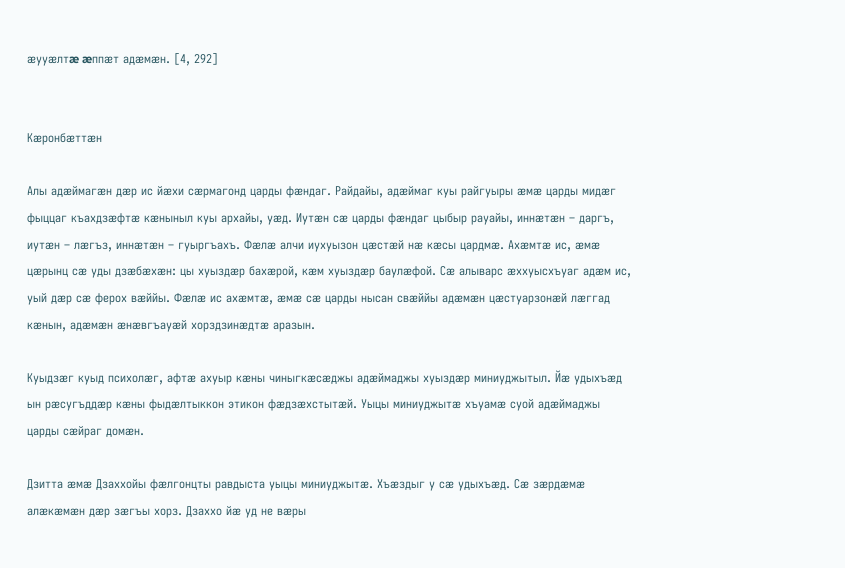æууæлтæ æппæт адæмæн. [4, 292]


Кæронбæттæн

Алы адæймагæн дæр ис йæхи сæрмагонд царды фæндаг. Райдайы, адæймаг куы райгуыры æмæ царды мидæг фыццаг къахдзæфтæ кæныныл куы архайы, уæд. Иутæн сæ царды фæндаг цыбыр рауайы, иннæтæн – даргъ, иутæн – лæгъз, иннæтæн – гуыргъахъ. Фæлæ алчи иухуызон цæстæй нæ кæсы цардмæ. Ахæмтæ ис, æмæ цæрынц сæ уды дзæбæхæн: цы хуыздæр бахæрой, кæм хуыздæр баулæфой. Сæ алыварс æххуысхъуаг адæм ис, уый дæр сæ ферох вæййы. Фæлæ ис ахæмтæ, æмæ сæ царды нысан свæййы адæмæн цæстуарзонæй лæггад кæнын, адæмæн æнæвгъауæй хорздзинæдтæ аразын.

Куыдзæг куыд психолæг, афтæ ахуыр кæны чиныгкæсæджы адæймаджы хуыздæр миниуджытыл. Йæ удыхъæд ын рæсугъддæр кæны фыдæлтыккон этикон фæдзæхстытæй. Уыцы миниуджытæ хъуамæ суой адæймаджы царды сæйраг домæн.

Дзитта æмæ Дзаххойы фæлгонцты равдыста уыцы миниуджытæ. Хъæздыг у сæ удыхъæд. Сæ зæрдæмæ алæкæмæн дæр зæгъы хорз. Дзаххо йæ уд не вæры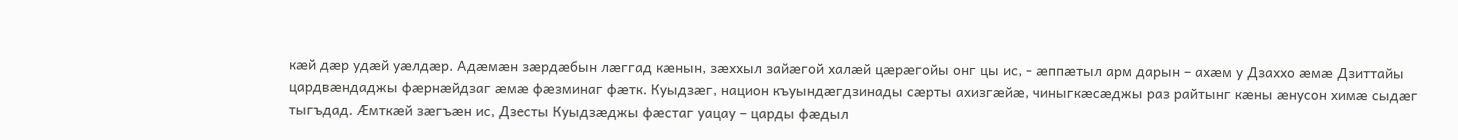кæй дæр удæй уæлдæр. Адæмæн зæрдæбын лæггад кæнын, зæххыл зайæгой халæй цæрæгойы онг цы ис, - æппæтыл арм дарын – ахæм у Дзаххо æмæ Дзиттайы цардвæндаджы фæрнæйдзаг æмæ фæзминаг фæтк. Куыдзæг, национ къуындæгдзинады сæрты ахизгæйæ, чиныгкæсæджы раз райтынг кæны æнусон химæ сыдæг тыгъдад. Æмткæй зæгъæн ис, Дзесты Куыдзæджы фæстаг уацау – царды фæдыл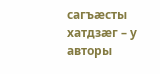сагъæсты хатдзæг – у авторы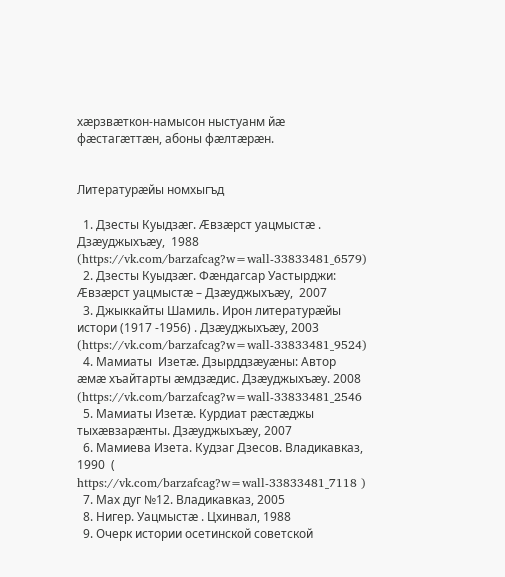хæрзвæткон-намысон ныстуанм йæ фæстагæттæн, абоны фæлтæрæн.


Литературæйы номхыгъд

  1. Дзесты Куыдзæг. Æвзæрст уацмыстæ . Дзæуджыхъæу,  1988 (https://vk.com/barzafcag?w=wall-33833481_6579)
  2. Дзесты Куыдзæг. Фæндагсар Уастырджи: Æвзæрст уацмыстæ – Дзæуджыхъæу,  2007
  3. Джыккайты Шамиль. Ирон литературæйы истори (1917 -1956) . Дзæуджыхъæу, 2003 (https://vk.com/barzafcag?w=wall-33833481_9524)
  4. Мамиаты  Изетæ. Дзырддзæуæны: Автор æмæ хъайтарты æмдзæдис. Дзæуджыхъæу. 2008 (https://vk.com/barzafcag?w=wall-33833481_2546
  5. Мамиаты Изетæ. Курдиат рæстæджы тыхæвзарæнты. Дзæуджыхъæу, 2007
  6. Мамиева Изета. Кудзаг Дзесов. Владикавказ, 1990  ( https://vk.com/barzafcag?w=wall-33833481_7118 )
  7. Мах дуг №12. Владикавказ, 2005
  8. Нигер. Уацмыстæ . Цхинвал, 1988
  9. Очерк истории осетинской советской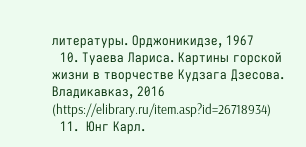литературы. Орджоникидзе, 1967
  10. Туаева Лариса. Картины горской жизни в творчестве Кудзага Дзесова. Владикавказ, 2016 (https://elibrary.ru/item.asp?id=26718934)
  11.  Юнг Карл.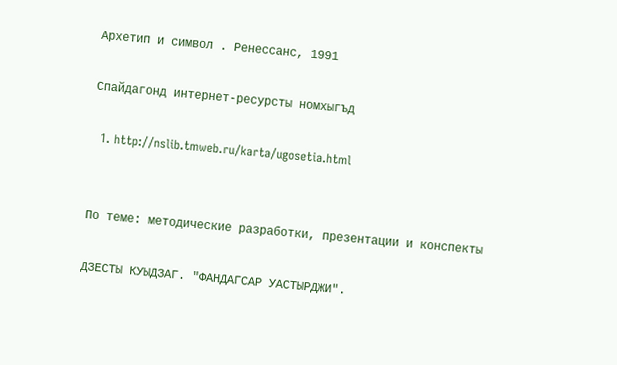Архетип и символ . Ренессанс, 1991

Спайдагонд интернет-ресурсты номхыгъд

  1. http://nslib.tmweb.ru/karta/ugosetia.html


По теме: методические разработки, презентации и конспекты

ДЗЕСТЫ КУЫДЗАГ. "ФАНДАГСАР УАСТЫРДЖИ".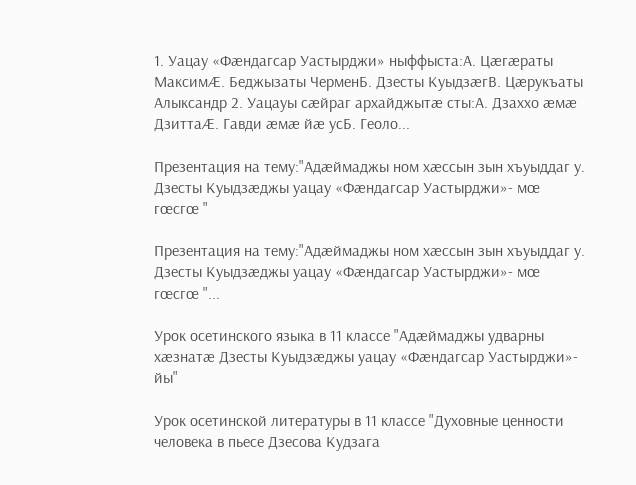1. Уацау «Фæндагсар Уастырджи» ныффыста:А. Цæгæраты МаксимÆ. Беджызаты ЧерменБ. Дзесты КуыдзæгВ. Цæрукъаты Алыксандр 2. Уацауы сæйраг архайджытæ сты:А. Дзаххо æмæ ДзиттаÆ. Гавди æмæ йæ усБ. Геоло...

Презентация на тему:"Адæймаджы ном хæссын зын хъуыддаг у. Дзесты Куыдзæджы уацау «Фæндагсар Уастырджи»- мœ гœсгœ "

Презентация на тему:"Адæймаджы ном хæссын зын хъуыддаг у. Дзесты Куыдзæджы уацау «Фæндагсар Уастырджи»- мœ гœсгœ "...

Урок осетинского языка в 11 классе "Адӕймаджы удварны хӕзнатӕ Дзесты Куыдзӕджы уацау «Фӕндагсар Уастырджи»- йы"

Урок осетинской литературы в 11 классе "Духовные ценности человека в пьесе Дзесова Кудзага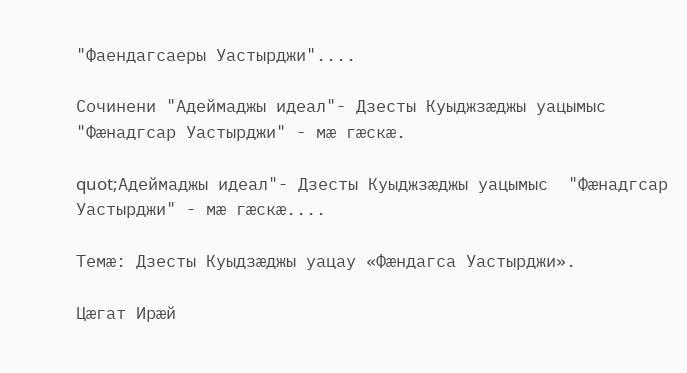"Фаендагсаеры Уастырджи"....

Сочинени "Адеймаджы идеал"- Дзесты Куыджзæджы уацымыс "Фæнадгсар Уастырджи" - мæ гæскæ.

quot;Адеймаджы идеал"- Дзесты Куыджзæджы уацымыс  "Фæнадгсар Уастырджи" - мæ гæскæ....

Темӕ: Дзесты Куыдзæджы уацау «Фæндагса Уастырджи».

Цæгат Ирæй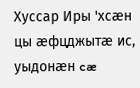Хуссар Иры 'хсæн цы æфцджытæ ис, уыдонæн cæ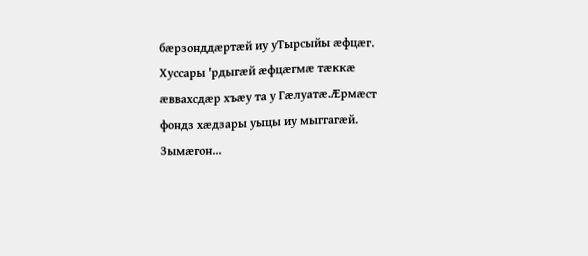бæрзонддæртæй иу уТырсыйы æфцæг. Хуссары 'рдыгæй æфцæгмæ тæккæ æввахсдæр хъæу та у Гæлуатæ.Æрмæст фондз хæдзары уыцы иу мыггагæй. Зымæгон...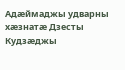Адӕймаджы удварны хӕзнатӕ Дзесты Кудзӕджы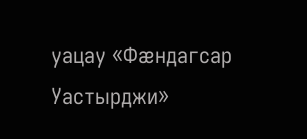уацау «Фӕндагсар Уастырджи»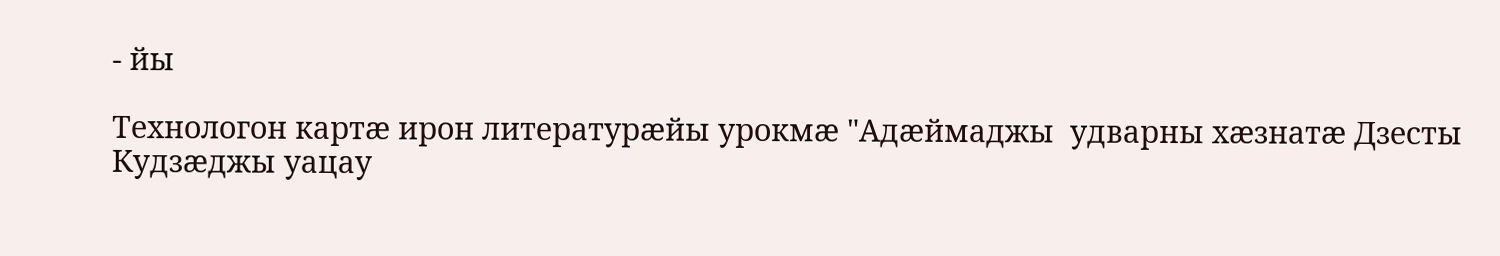- йы

Технологон картæ ирон литературӕйы урокмæ "Адӕймаджы  удварны хӕзнатӕ Дзесты Кудзӕджы уацау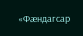«Фӕндагсар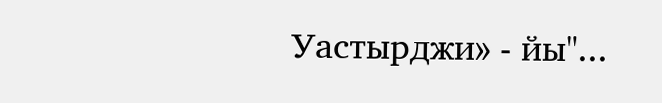Уастырджи» - йы"...